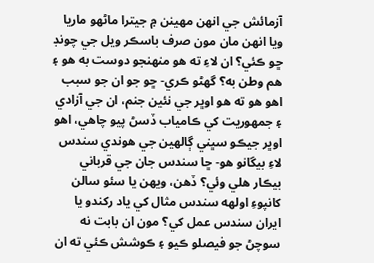آزمائش جي انهن مهينن ۾ جيترا ماڻهو ماريا ويا انهن مان مون صرف باسڪر ويل جي چونڊ ڇو ڪئي؟ ان لاءِ ته هو منهنجو دوست به هو ۽ هم وطن به؟ گهڻو ڪري- ڇو جو ان جو سبب اهو هو ته هو اوڀر جي نئين جنم، ان جي آزادي ۽ جمهوريت کي ڪامياب ڏسڻ پيو چاهي، اهو اوڀر جيڪو سڀني ڳالهين جي هوندي سندس لاءِ بيگانو هو- ڇا سندس جان جي قرباني بيڪار هلي وئي؟ ڏهن، ويهن يا سئو سالن کانپوءِ اولهه سندس مثال کي ياد رکندو يا ايران سندس عمل کي؟ مون ان بابت نه سوچڻ جو فيصلو ڪيو ۽ ڪوشش ڪئي ته ان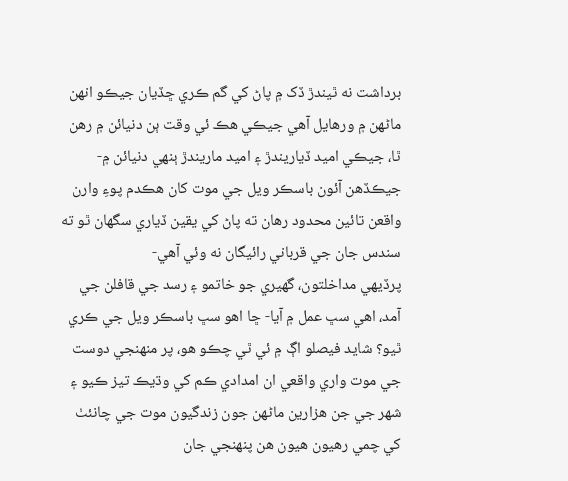برداشت نه ٿيندڙ ڏک ۾ پاڻ کي گم ڪري ڇڏيان جيڪو انهن ماڻهن ۾ ورهايل آهي جيڪي هڪ ئي وقت ٻن دنيائن ۾ رهن ٿا، جيڪي اميد ڏياريندڙ ۽ اميد ماريندڙ ٻنهي دنيائن ۾-
جيڪڏهن آئون باسڪر ويل جي موت کان هڪدم پوءِ وارن واقعن تائين محدود رهان ته پاڻ کي يقين ڏياري سگهان ٿو ته سندس جان جي قرباني رائيگان نه وئي آهي-
پرڏيهي مداخلتون، گهيري جو خاتمو ۽ رسد جي قافلن جي آمد، اهي سڀ عمل ۾ آيا- ڇا اهو سڀ باسڪر ويل جي ڪري ٿيو؟ شايد فيصلو اڳ ۾ ئي ٿي چڪو هو، پر منهنجي دوست جي موت واري واقعي ان امدادي ڪم کي وڌيڪ تيز ڪيو ۽ شهر جي جن هزارين ماڻهن جون زندگيون موت جي چانئٺ کي چمي رهيون هيون هن پنهنجي جان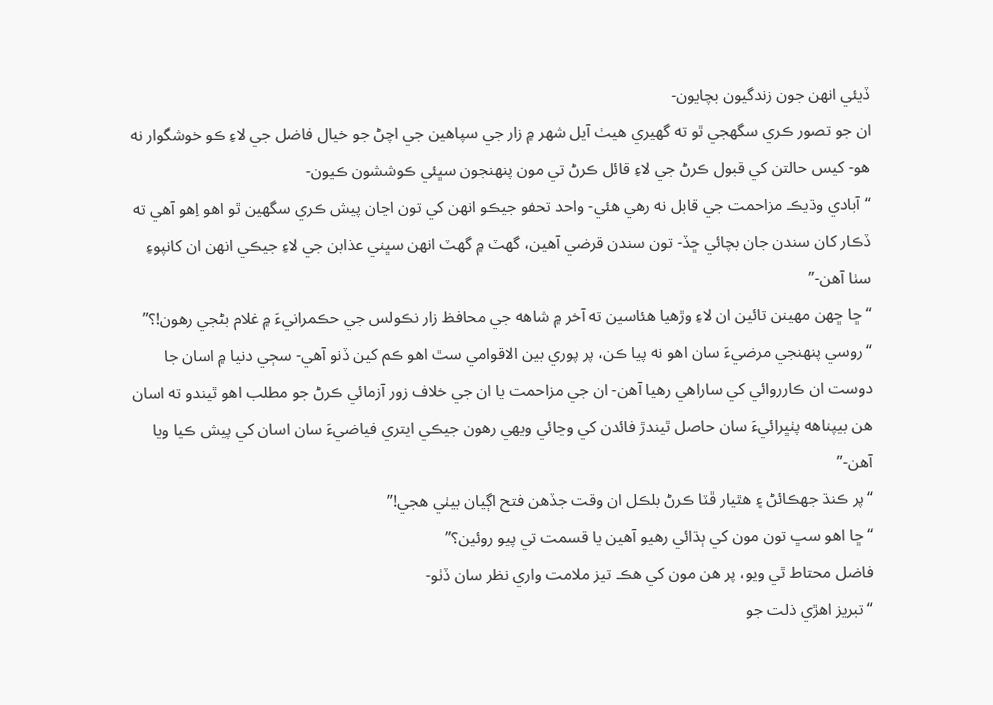ڏيئي انهن جون زندگيون بچايون-
ان جو تصور ڪري سگهجي ٿو ته گهيري هيٺ آيل شهر ۾ زار جي سپاهين جي اچڻ جو خيال فاضل جي لاءِ ڪو خوشگوار نه هو- کيس حالتن کي قبول ڪرڻ جي لاءِ قائل ڪرڻ تي مون پنهنجون سڀئي ڪوششون ڪيون-
“آبادي وڌيڪ مزاحمت جي قابل نه رهي هئي- واحد تحفو جيڪو انهن کي تون اڃان پيش ڪري سگهين ٿو اهو اِهو آهي ته ڏڪار کان سندن جان بچائي ڇڏ- تون سندن قرضي آهين، گهٽ ۾ گهٽ انهن سڀني عذابن جي لاءِ جيڪي انهن ان کانپوءِ سٺا آهن-”
“ڇا ڇهن مهينن تائين ان لاءِ وڙهيا هئاسين ته آخر ۾ شاهه جي محافظ زار نڪولس جي حڪمرانيءَ ۾ غلام بڻجي رهون!؟”
“روسي پنهنجي مرضيءَ سان اهو نه پيا ڪن، پر پوري بين الاقوامي سٿ اهو ڪم کين ڏنو آهي- سڄي دنيا ۾ اسان جا دوست ان ڪارروائي کي ساراهي رهيا آهن- ان جي مزاحمت يا ان جي خلاف زور آزمائي ڪرڻ جو مطلب اهو ٿيندو ته اسان هن بيپناهه پٺڀرائيءَ سان حاصل ٿيندڙ فائدن کي وڃائي ويهي رهون جيڪي ايتري فياضيءَ سان اسان کي پيش ڪيا ويا آهن-”
“پر ڪنڌ جهڪائڻ ۽ هٿيار ڦٽا ڪرڻ بلڪل ان وقت جڏهن فتح اڳيان بيٺي هجي!”
“ڇا اهو سڀ تون مون کي ٻڌائي رهيو آهين يا قسمت تي پيو روئين؟”
فاضل محتاط ٿي ويو، پر هن مون کي هڪ تيز ملامت واري نظر سان ڏٺو-
“تبريز اهڙي ذلت جو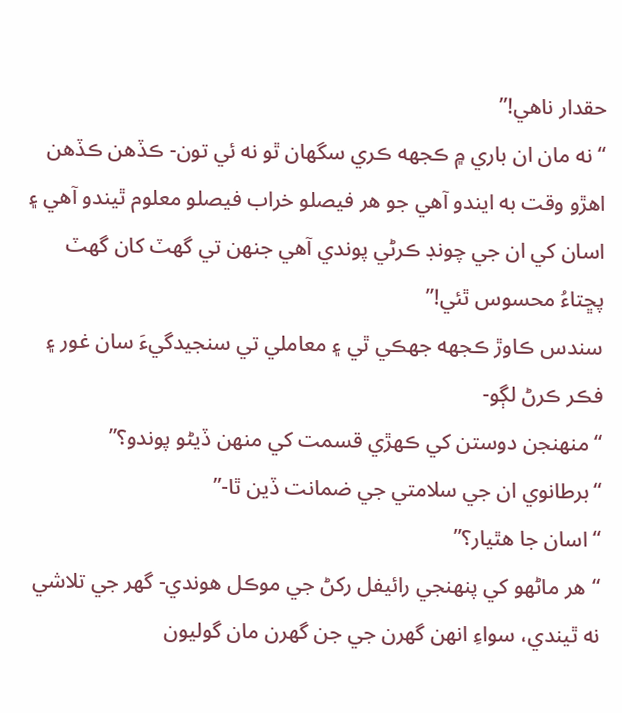حقدار ناهي!”
“نه مان ان باري ۾ ڪجهه ڪري سگهان ٿو نه ئي تون- ڪڏهن ڪڏهن اهڙو وقت به ايندو آهي جو هر فيصلو خراب فيصلو معلوم ٿيندو آهي ۽ اسان کي ان جي چونڊ ڪرڻي پوندي آهي جنهن تي گهٽ کان گهٽ پڇتاءُ محسوس ٿئي!”
سندس ڪاوڙ ڪجهه جهڪي ٿي ۽ معاملي تي سنجيدگيءَ سان غور ۽ فڪر ڪرڻ لڳو-
“منهنجن دوستن کي ڪهڙي قسمت کي منهن ڏيڻو پوندو؟”
“برطانوي ان جي سلامتي جي ضمانت ڏين ٿا-”
“اسان جا هٿيار؟”
“هر ماڻهو کي پنهنجي رائيفل رکڻ جي موڪل هوندي- گهر جي تلاشي نه ٿيندي، سواءِ انهن گهرن جي جن گهرن مان گوليون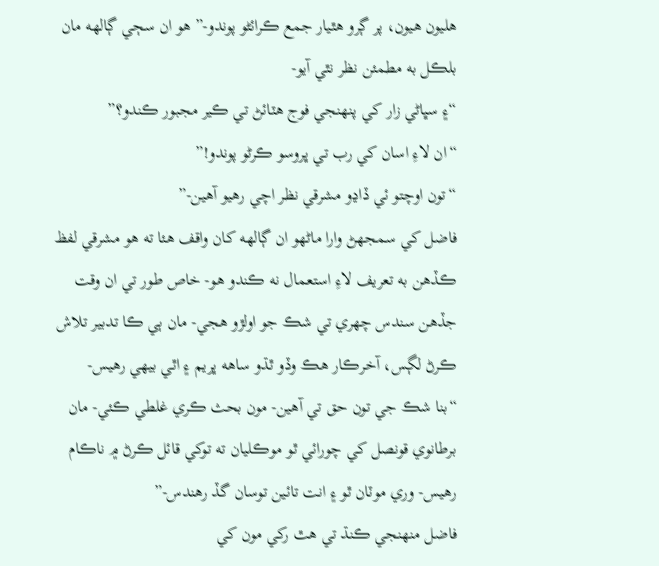هليون هيون، پر ڳرو هٿيار جمع ڪرائڻو پوندو-” هو ان سڄي ڳالهه مان بلڪل به مطمئن نظر نٿي آيو-
“۽ سڀاڻي زار کي پنهنجي فوج هٽائڻ تي ڪير مجبور ڪندو؟”
“ان لاءِ اسان کي رب تي ڀروسو ڪرڻو پوندو!”
“تون اوچتو ئي ڏاڍو مشرقي نظر اچي رهيو آهين-”
فاضل کي سمجهڻ وارا ماڻهو ان ڳالهه کان واقف هئا ته هو مشرقي لفظ ڪڏهن به تعريف لاءِ استعمال نه ڪندو هو- خاص طور تي ان وقت جڏهن سندس چهري تي شڪ جو اولڙو هجي- مان ٻي ڪا تدبير تلاش ڪرڻ لڳس، آخرڪار هڪ وڏو ٿڌو ساهه ڀريم ۽ اٿي بيهي رهيس-
“بنا شڪ جي تون حق تي آهين- مون بحث ڪري غلطي ڪئي- مان برطانوي قونصل کي چورائي ٿو موڪليان ته توکي قائل ڪرڻ ۾ ناڪام رهيس- وري موٽان ٿو ۽ انت تائين توسان گڏ رهندس-”
فاضل منهنجي ڪنڌ تي هٿ رکي مون کي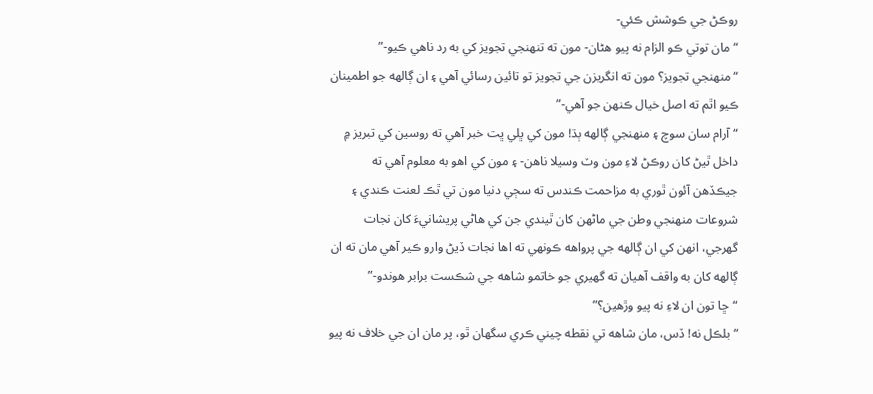روڪڻ جي ڪوشش ڪئي-
“مان توتي ڪو الزام نه پيو هڻان- مون ته تنهنجي تجويز کي به رد ناهي ڪيو-”
“منهنجي تجويز؟ مون ته انگريزن جي تجويز تو تائين رسائي آهي ۽ ان ڳالهه جو اطمينان ڪيو اٿم ته اصل خيال ڪنهن جو آهي-”
“آرام سان سوچ ۽ منهنجي ڳالهه ٻڌ! مون کي ڀلي ڀت خبر آهي ته روسين کي تبريز ۾ داخل ٿيڻ کان روڪڻ لاءِ مون وٽ وسيلا ناهن- ۽ مون کي اهو به معلوم آهي ته جيڪڏهن آئون ٿوري به مزاحمت ڪندس ته سڄي دنيا مون تي ٿڪ لعنت ڪندي ۽ شروعات منهنجي وطن جي ماڻهن کان ٿيندي جن کي هاڻي پريشانيءَ کان نجات گهرجي، انهن کي ان ڳالهه جي پرواهه ڪونهي ته اها نجات ڏيڻ وارو ڪير آهي مان ته ان ڳالهه کان به واقف آهيان ته گهيري جو خاتمو شاهه جي شڪست برابر هوندو-”
“ڇا تون ان لاءِ نه پيو وڙهين؟”
“بلڪل نه! ڏس، مان شاهه تي نقطه چيني ڪري سگهان ٿو، پر مان ان جي خلاف نه پيو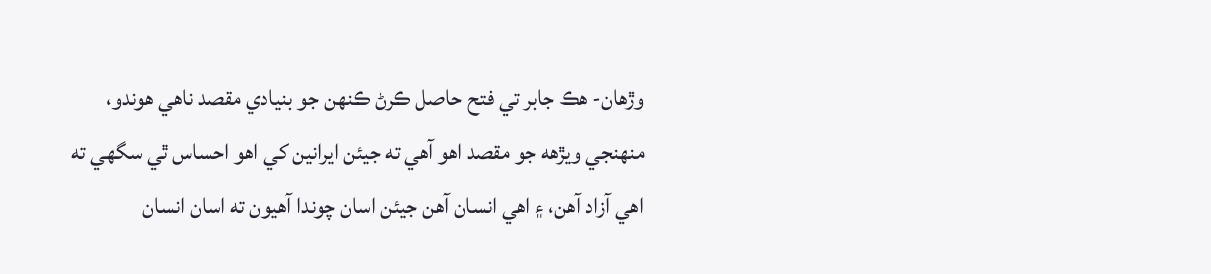وڙهان- هڪ جابر تي فتح حاصل ڪرڻ ڪنهن جو بنيادي مقصد ناهي هوندو، منهنجي ويڙهه جو مقصد اهو آهي ته جيئن ايرانين کي اهو احساس ٿي سگهي ته اهي آزاد آهن، ۽ اهي انسان آهن جيئن اسان چوندا آهيون ته اسان انسان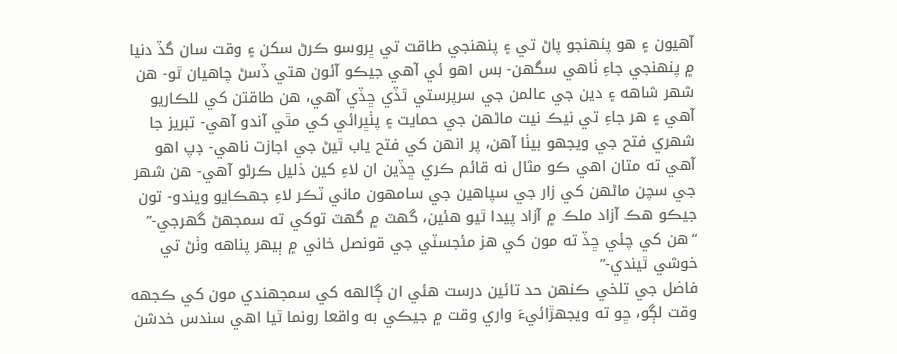آهيون ۽ هو پنهنجو پاڻ تي ۽ پنهنجي طاقت تي ڀروسو ڪرڻ سکن ۽ وقت سان گڏ دنيا ۾ پنهنجي جاءِ ٺاهي سگهن- بس اهو ئي آهي جيڪو آئون هتي ڏسڻ چاهيان ٿو- هن شهر شاهه ۽ دين جي عالمن جي سرپرستي ٿڏي ڇڏي آهي، هن طاقتن کي للڪاريو آهي ۽ هر جاءِ تي نيڪ نيت ماڻهن جي حمايت ۽ پٺڀرائي کي مٿي آندو آهي- تبريز جا شهري فتح جي ويجهو بيٺا آهن، پر انهن کي فتح ياب ٿيڻ جي اجازت ناهي- ڊپ اهو آهي ته متان اهي ڪو مثال نه قائم ڪري ڇڏين ان لاءِ کين ذليل ڪرڻو آهي- هن شهر جي سچن ماڻهن کي زار جي سپاهين جي سامهون ماني ٽڪر لاءِ جهڪايو ويندو- تون جيڪو هڪ آزاد ملڪ ۾ آزاد پيدا ٿيو هئين، گهٽ ۾ گهٽ توکي ته سمجهڻ گهرجي-”
“هن کي چئي ڇڏ ته مون کي هز مئجسٽي جي قونصل خاني ۾ ٻيهر پناهه وٺڻ تي خوشي ٿيندي-”
فاضل جي تلخي ڪنهن حد تائين درست هئي ان ڳالهه کي سمجهندي مون کي ڪجهه وقت لڳو، ڇو ته ويجهڙائيءَ واري وقت ۾ جيڪي به واقعا رونما ٿيا اهي سندس خدشن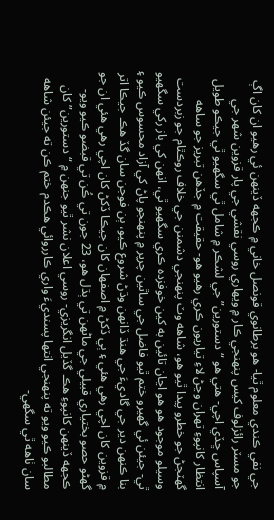جي نفي ڪندي معلوم ٿيا- هو برطانوي قونصل خاني ۾ ڪجهه ڏينهن ئي رهيو ان کان اڳ جو مسٽر رائزلوف کيس پنهنجي ڪار ۾ ويهاري روسي نقشي جي پار قزوين شهر جي آسپاس ڇڏي اچي- هتي هو “دستورين” جي لشڪر ۾ شامل ٿي سگهيو ٿي جيڪو طويل انتظار کانپوءِ تهران وڃڻ لاءِ تياريون ڪري رهيو هو- حقيقت ۾ جڏهن تبريز جو ساهه گهٽجڻ جو خطرو پيدا ٿيو هو، شاهه وٽ پنهنجي دشمنن جي خلاف روڪٿام جو زبردست وسيلو موجود هو هو اڃان تائين به کين خوفزده ڪري سگهيو ٿي، انهن کي باز رکي سگهيو ٿي- جيئن ئي گهيرو ختم ٿيو فاضل جي ساٿين چرپر ۾ پنهنجو پاڻ کي آزاد محسوس ڪيو ۽ بنا ڪنهن دير جي گاديءَ جي هنڌ ڏانهن وڌڻ شروع ڪيو، ٻن فوجن سان گڏ هڪ جيڪا اتر ۾ قزوين کان اچي رهي هئي ۽ ٻي ڏکڻ ۾ اصفهان کان جيڪا ڏکڻ کان اچي رهي هئي ان جو گهڻو حصو بختياري قبيلي جي ماڻهن تي ٻڌل هو، 23 جون تي ڪُن تي قبضو ڪيو ويو- ڪجهه ڏينهن کانپوءِ هڪ گڏيل انگريزي- روسي اعلان نشر ٿيو جنهن ۾ “دستورين” کان مطالبو ڪيو ويو ته پنهنجي انتها پسنديءَ واري ڪارروائي هڪدم ختم ڪن ته جيئن شاهه سان ٺاهه ٿي سگهي-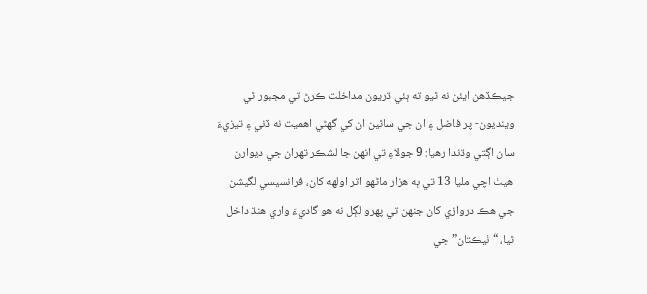جيڪڏهن ايئن نه ٿيو ته ٻئي ڌريون مداخلت ڪرڻ تي مجبور ٿي وينديون- پر فاضل ۽ ان جي ساٿين ان کي گهڻي اهميت نه ڏني ۽ تيزيءَ سان اڳتي وڌندا رهيا: 9 جولاءِ تي انهن جا لشڪر تهران جي ديوارن هيٺ اچي مليا 13 تي ٻه هزار ماڻهو اتر اولهه کان، فرانسيسي لگيشن جي هڪ دروازي کان جنهن تي پهرو لڳل نه هو گاديءَ واري هنڌ داخل ٿيا، “ٺيڪتان” جي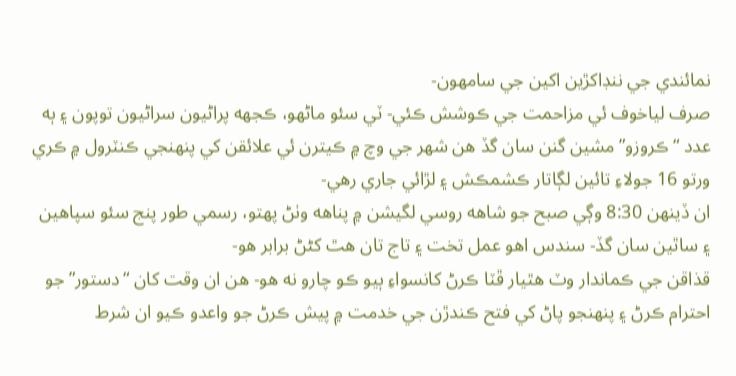نمائندي جي ننڊاکڙين اکين جي سامهون-
صرف لياخوف ئي مزاحمت جي ڪوشش ڪئي- ٽي سئو ماڻهو، ڪجهه پراڻيون سراڻيون توپون ۽ ٻه عدد “ڪروزو” مشين گنن سان گڏ هن شهر جي وچ ۾ ڪيترن ئي علائقن کي پنهنجي ڪنٽرول ۾ ڪري ورتو 16 جولاءِ تائين لڳاتار ڪشمڪش ۽ لڙائي جاري رهي-
ان ڏينهن 8:30 وڳي صبح جو شاهه روسي لگيشن ۾ پناهه وٺڻ پهتو، رسمي طور پنج سئو سپاهين ۽ ساٿين سان گڏ- سندس اهو عمل تخت ۽ تاج تان هٿ کڻڻ برابر هو-
قذاقن جي ڪماندار وٽ هٿيار ڦٽا ڪرڻ کانسواءِ ٻيو ڪو چارو نه هو- هن ان وقت کان “دستور” جو احترام ڪرڻ ۽ پنهنجو پاڻ کي فتح ڪندڙن جي خدمت ۾ پيش ڪرڻ جو واعدو ڪيو ان شرط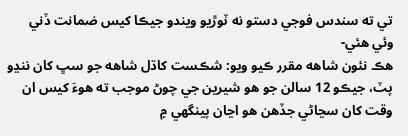تي ته سندس فوجي دستو نه ٽوڙيو ويندو جيڪا کيس ضمانت ڏني وئي هئي-
هڪ نئون شاهه مقرر ڪيو ويو: شڪست کاڌل شاهه جو سڀ کان ننڍو پٽ، جيڪو 12 سالن جو هو شيرين جي چوڻ موجب ته هوءَ کيس ان وقت کان سڃاڻي جڏهن هو اڃان پينگهي ۾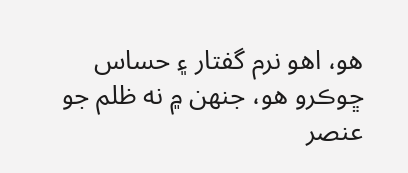هو، اهو نرم گفتار ۽ حساس ڇوڪرو هو، جنهن ۾ نه ظلم جو عنصر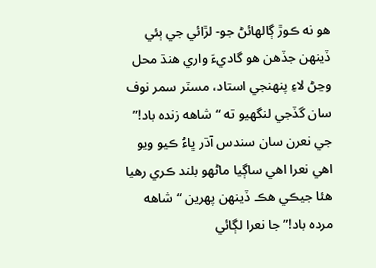هو نه ڪوڙ ڳالهائڻ جو- لڙائي جي ٻئي ڏينهن جڏهن هو گاديءَ واري هنڌ محل وڃڻ لاءِ پنهنجي استاد، مسٽر سمر نوف سان گڏجي لنگهيو ته “شاهه زنده باد!” جي نعرن سان سندس آڌر ڀاءُ ڪيو ويو اهي نعرا اهي ساڳيا ماڻهو بلند ڪري رهيا هئا جيڪي هڪ ڏينهن پهرين “شاهه مرده باد!” جا نعرا لڳائي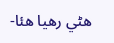هڻي رهيا هئا-